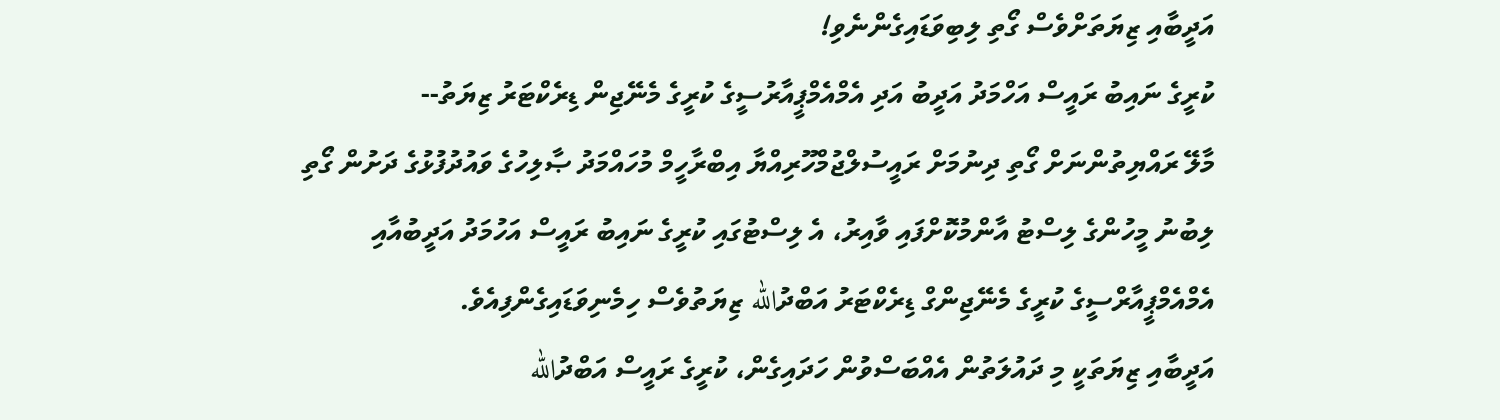އަދީބާއި ޒިޔަތަށްވެސް ގޯތި ލިބިވަޑައިގެންނެވި!
ކުރީގެ ނައިބު ރައީސް އަހްމަދު އަދީބު އަދި އެމްއެމްޕީއާރުސީގެ ކުރީގެ މެނޭޖިން ޑިރެކްޓަރު ޒިޔަތު--
މާލޭ ރައްޔިތުންނަށް ގޯތި ދިނުމަށް ރައީސުލްޖުމްހޫރިއްޔާ އިބްރާހީމް މުހައްމަދު ޞާލިހުގެ ވައުދުފުޅުގެ ދަށުން ގޯތި ލިބުނު މީހުންގެ ލިސްޓު އާންމުކޮށްފައި ވާއިރު، އެ ލިސްޓުގައި ކުރީގެ ނައިބު ރައީސް އަހުމަދު އަދީބުއާއި އެމްއެމްޕީއާރްސީގެ ކުރީގެ މެނޭޖިންގް ޑިރެކްޓަރު އަބްދުالله ޒިޔަތުވެސް ހިމެނިވަޑައިގެންފިއެވެ.
އަދީބާއި ޒިޔަތަކީ މި ދައުލަތުން އެއްބަސްވުން ހަދައިގެން، ކުރީގެ ރައީސް އަބްދުالله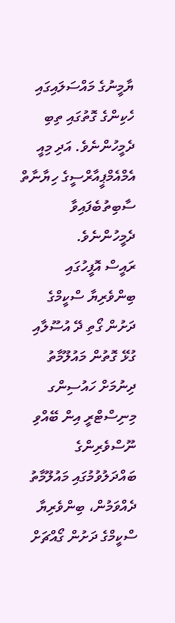ޔާމީނުގެ މައްސަލައިގައި ހެކިންގެ ގޮތުގައި ތިބި ދެމީހުންނެވެ. އަދި މިއީ އެމްއެމްޕީއާރްސީގެ ހިޔާނާތް ސާބިތުބެފައިވާ ދެމީހުންނެވެ.
ރައީސް އޮފީހުގައި ބިންވެރިޔާ ސްކީމްގެ ދަށުން ގޯތި ދޭ އުސޫލާއި ގުޅޭ ގޮތުން މައުލޫމާތު ދިނުމަށް ހައުސިންގ މިނިސްޓްރީ އިން ބޭއްވި ނޫސްވެރިންގެ ބައްދަލުވުމުގައި މައުލޫމާތު ދެއްވަމުން، ބިންވެރިޔާ ސްކީމްގެ ދަށުން ގޯއްޗަށް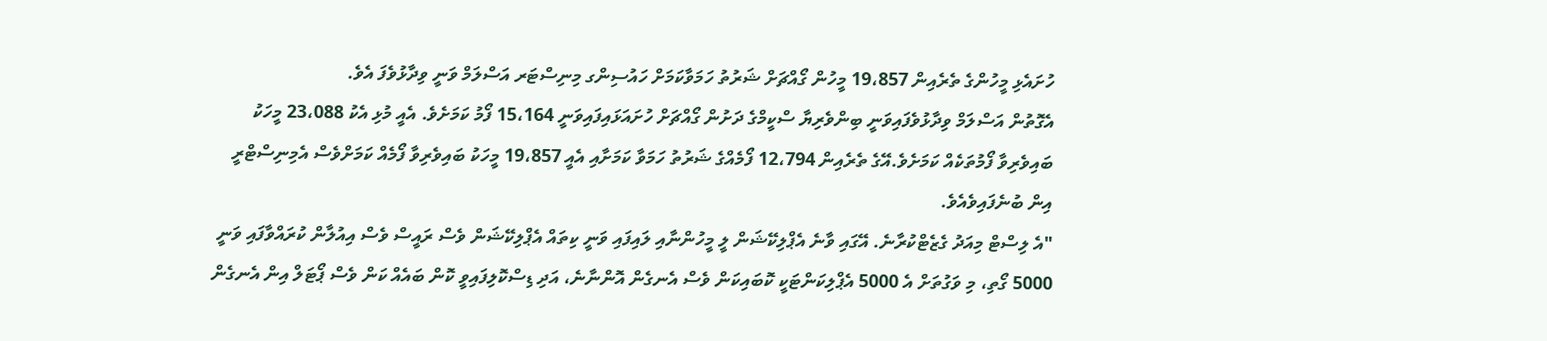ހުށައެޅި މީހުންގެ ތެރެއިން 19،857 މީހުން ގޯއްޗަށް ޝަރުތު ހަމަވާކަމަށް ހައުސިންގ މިނިސްޓަރ އަސްލަމް ވަނީ ވިދާޅުވެފަ އެވެ.
އެގޮތުން އަސްލަމް ވިދާޅުވެފައިވަނީ ބިންވެރިޔާ ސްކީމްގެ ދަށުން ގޯއްޗަށް ހުށައަޅައިފައިވަނީ 15،164 ފޯމު ކަމަށެވެ. އެއީ މުޅި އެކު 23،088 މީހަކު ބައިވެރިވާ ފޯމުތަކެއް ކަމަށެވެ.އޭގެ ތެރެއިން 12،794 ފޯމެއްގެ ޝަރުތު ހަމަވާ ކަމަށާއި އެއީ 19،857 މީހަކު ބައިވެރިވާ ފޯމެއް ކަމަށްވެސް އެމިނިސްޓްރީ އިން ބުނެފައިވެއެވެ.
"އެ ލިސްޓް މިއަދު ގެޒެޓްކުރާނެ. އޭގައި ވާނެ އެޕްލިކޭޝަން ލީ މީހުންނާއި ލައިފައި ވަނީ ކިތައް އެޕްލިކޭޝަން ވެސް ރައީސް ވެސް އިއުލާން ކުރައްވާފައި ވަނީ 5000 ގޯތި، މި ވަގުތަށް އެ 5000 އެޕްލިކަންޓަކީ ކޮބައިކަން ވެސް އެނގެން އޮންނާނެ، އަދި ޑިސްކޮލިފައިވީ ކޮން ބައެއް ކަން ވެސް ޕޯޓަލް އިން އެނގެން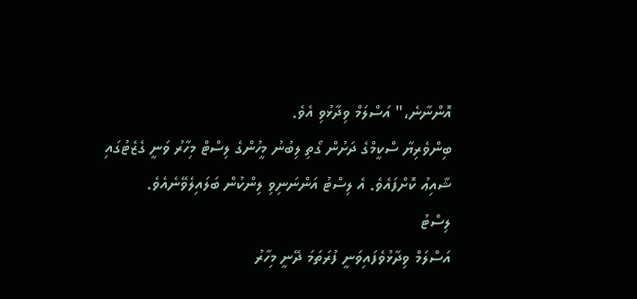އޮންނާނެ،" އަސްލަމް ވިދާޅުވި އެވެ.
ބިންވެރިޔާ ސްކީމްގެ ދަށުން ގޯތި ލިބުނު މީހުންގެ ލިސްޓް މިހާރު ވަނީ ގެޒެޓުގައި ޝާއިޢު ކޮށްފައެވެ. އެ ލިސްޓު އަންނަނިވި ލިންކުން ބަލައިލެވޭނެއެވެ.
ލިސްޓު
އަސްލަމް ވިދާޅުވެފައިވަނީ ފުރަތަމަ ދޭނީ މިހާރު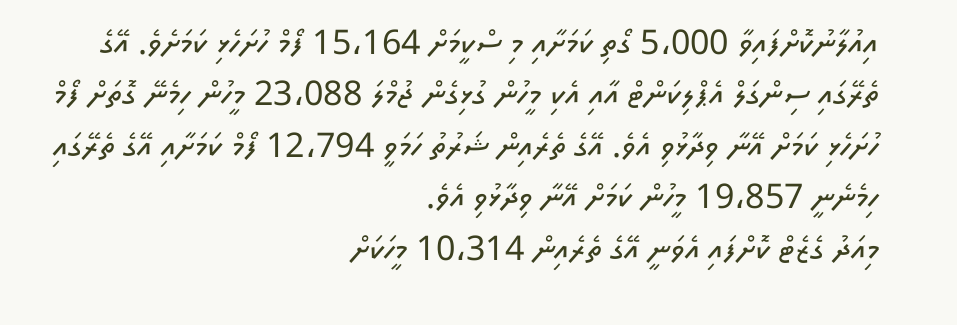އިއުލާނުކޮށްފައިވާ 5،000 ގޯތި ކަމަށާއި މި ސްކީމަށް 15،164 ފޯމް ހުށަހެޅި ކަމަށެވެ. އޭގެ ތެރޭގައި ސިންގަލް އެޕްލިކަންޓް އާއި އެކި މީހުން ގުޅިގެން ޖުމްލަ 23،088 މީހުން ހިމެނޭ ގޮތަށް ފޯމް ހުށަހެޅި ކަމަށް އޭނާ ވިދާޅުވި އެވެ. އޭގެ ތެރެއިން ޝަރުތު ހަމަވީ 12،794 ފޯމް ކަމަށާއި އޭގެ ތެރޭގައި ހިމެނެނީ 19،857 މީހުން ކަމަށް އޭނާ ވިދާޅުވި އެވެ.
މިއަދު ގެޒެޓް ކޮށްފައި އެވަނީ އޭގެ ތެރެއިން 10،314 މީހަކަށް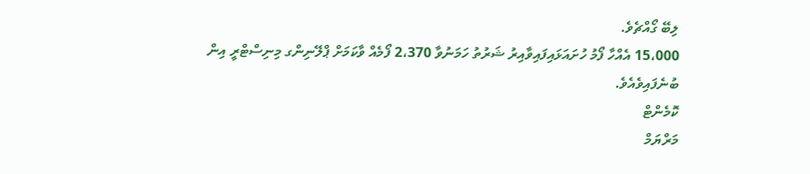ލިބޭ ގޯއްޗެވެ.
15،000 އެއްހާ ފޯމު ހުށައަޅައިފައިވާއިރު ޝަރުތު ހަމަނުވާ 2،370 ފޯމެއް ވާކަމަށް ޕްލޭނިންގ މިނިސްޓްރީ އިން ބުނެފައިވެއެވެ.
ކޮމެންޓް
މަރްޔަމް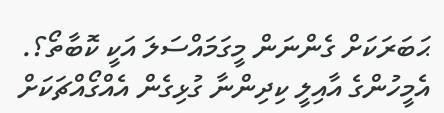ޙަބަރަކަށް ގެންނަން މީގަމައްސަލަ އަކީ ކޮބާތޯ؟. އެމީހުންގެ އާއިލީ ކިދިންނާ ގުޅިގެން އެއްގޯއްޗަކަށް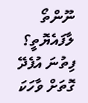ނޫންތޯ ލާފައެޔޮތީ؟ ފިތުނަ އުފެދޭ ގޮތަށް ވާހަކަ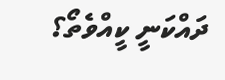ދައްކަނީ ކީއްވެތޯ؟